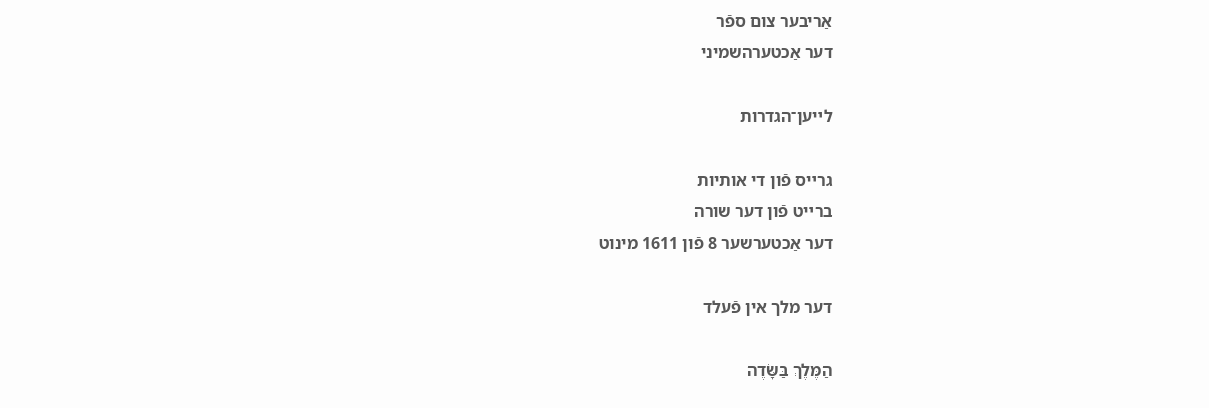אַריבער צום ספֿר
דער אַכטערהשמיני

לײען־הגדרות

גרײס פֿון די אותיות
ברײט פֿון דער שורה
דער אַכטערשער 8 פֿון 1611 מינוט

דער מלך אין פֿעלד

הַמֶּלֶךְ בַּשָּׂדֶה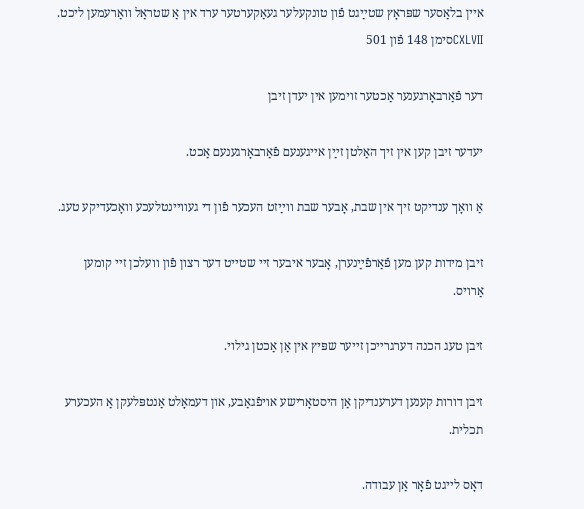איין בלאַסער שפּראָץ שטײַגט פֿון טונקעלער געאַקערטער ערד אין אַ שטראַל וואַרעמען ליכט.
CXLVIIסימן 148 פֿון 501

דער פֿאַרבאָרגענער אַכטער זױמען אין יעדן זיבן

יעדער זיבן קען אין זיך האַלטן זײַן אײגענעם פֿאַרבאָרגענעם אַכט.

אַ װאָך ענדיקט זיך אין שבת, אָבער שבת װײַזט העכער פֿון די געװײנטלעכע װאָכעדיקע טעג.

זיבן מידות קען מען פֿאַרפֿײַנערן, אָבער איבער זײ שטײט דער רצון פֿון װעלכן זײ קומען אַרױס.

זיבן טעג הכנה דערגרײכן זײער שפּיץ אין אַן אַכטן גילוי.

זיבן דורות קענען דערענדיקן אַן היסטאָרישע אױפֿגאַבע, און דעמאָלט אַנטפּלעקן אַ העכערע תכלית.

דאָס לײגט פֿאָר אַן עבודה.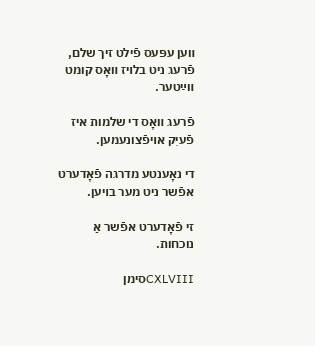װען עפּעס פֿילט זיך שלם, פֿרעג ניט בלױז װאָס קומט װײַטער.

פֿרעג װאָס די שלמות איז פֿעיִק אױפֿצונעמען.

די נאָענטע מדרגה פֿאָדערט אפֿשר ניט מער בױען.

זי פֿאָדערט אפֿשר אַ נוכחות.

CXLVIIIסימן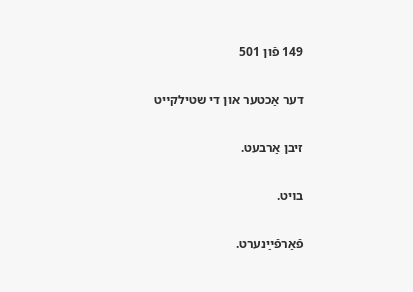149 פֿון 501

דער אַכטער און די שטילקײט

זיבן אַרבעט.

בױט.

פֿאַרפֿײַנערט.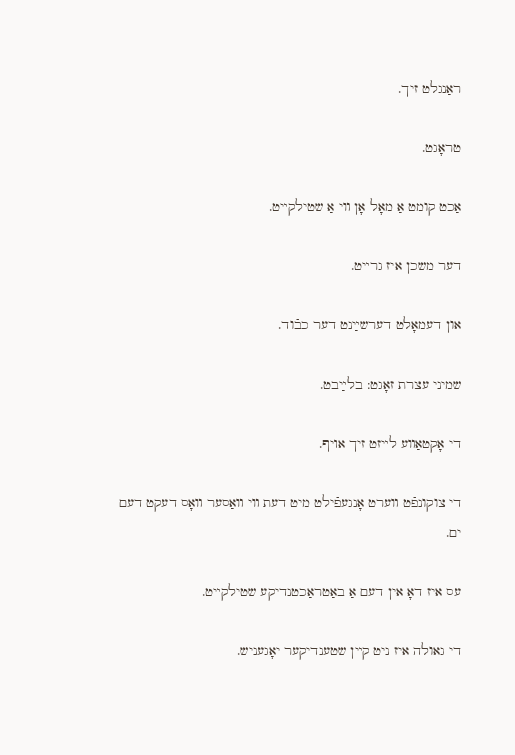ראַנגלט זיך.

טראָגט.

אַכט קומט אַ מאָל אָן װי אַ שטילקײט.

דער משכן איז גרײט.

און דעמאָלט דערשײַנט דער כבֿוד.

שמיני עצרת זאָגט: בלײַבט.

די אָקטאַװע לײזט זיך אױף.

די צוקונפֿט װערט אָנגעפֿילט מיט דעת װי װאַסער װאָס דעקט דעם ים.

עס איז דאָ אין דעם אַ באַטראַכטנדיקע שטילקײט.

די גאולה איז ניט קײן שטענדיקער יאָגעניש.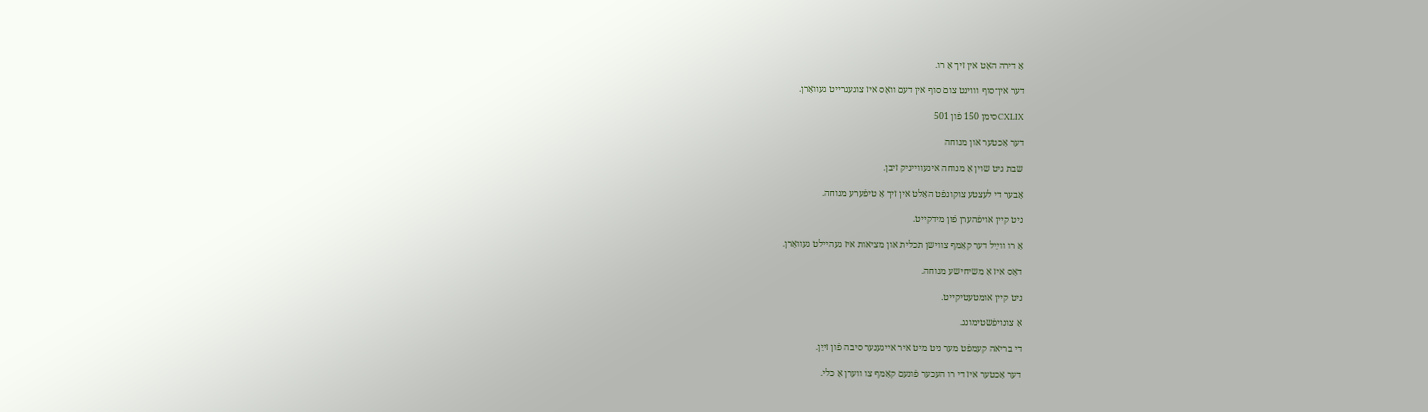אַ דירה האָט אין זיך אַ רו.

דער אין־סוף װױנט צום סוף אין דעם װאָס איז צוגעגרײט געװאָרן.

CXLIXסימן 150 פֿון 501

דער אַכטער און מנוחה

שבת גיט שױן אַ מנוחה אינעװײניק זיבן.

אָבער די לעצטע צוקונפֿט האַלט אין זיך אַ טיפֿערע מנוחה.

ניט קײן אױפֿהערן פֿון מידקײט.

אַ רו װײַל דער קאַמף צװישן תכלית און מציאות איז געהײלט געװאָרן.

דאָס איז אַ משיחישע מנוחה.

ניט קײן אומטעטיקײט.

אַ צונױפֿשטימונג.

די בריאה קעמפֿט מער ניט מיט איר אײגענער סיבה פֿון זײַן.

דער אַכטער איז די רו העכער פֿונעם קאַמף צו װערן אַ כלי.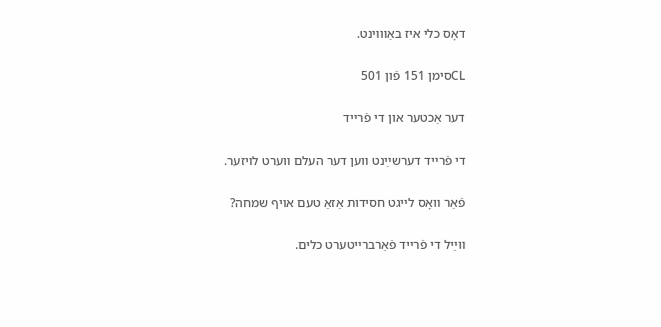דאָס כלי איז באַװױנט.

CLסימן 151 פֿון 501

דער אַכטער און די פֿרײד

די פֿרײד דערשײַנט װען דער העלם װערט לױזער.

פֿאַר װאָס לײגט חסידות אַזאַ טעם אױף שמחה?

װײַל די פֿרײד פֿאַרברײטערט כלים.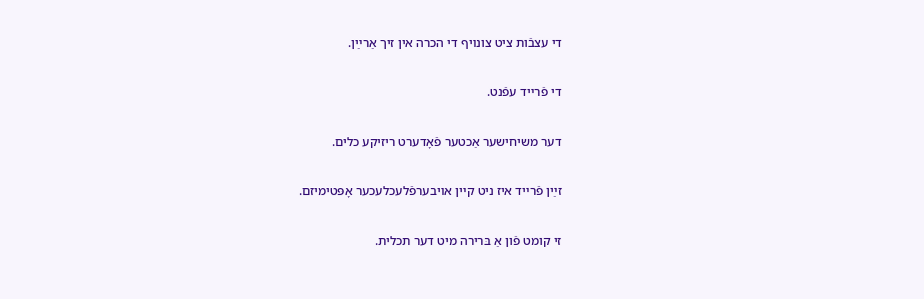די עצבֿות ציט צונױף די הכרה אין זיך אַרײַן.

די פֿרײד עפֿנט.

דער משיחישער אַכטער פֿאָדערט ריזיקע כלים.

זײַן פֿרײד איז ניט קײן אױבערפֿלעכלעכער אָפּטימיזם.

זי קומט פֿון אַ בּרירה מיט דער תכלית.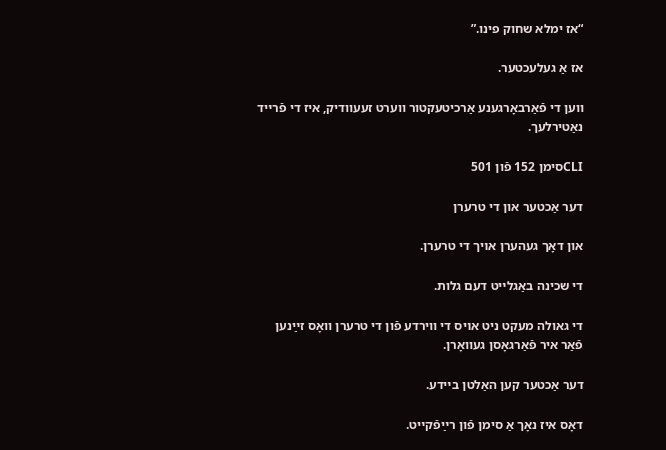“אז ימלא שחוק פינו.”

אז אַ געלעכטער.

װען די פֿאַרבאָרגענע אַרכיטעקטור װערט זעעװדיק, איז די פֿרײד נאַטירלעך.

CLIסימן 152 פֿון 501

דער אַכטער און די טרערן

און דאָך געהערן אױך די טרערן.

די שכינה באַגלײט דעם גלות.

די גאולה מעקט ניט אױס די װירדע פֿון די טרערן װאָס זײַנען פֿאַר איר פֿאַרגאָסן געװאָרן.

דער אַכטער קען האַלטן בײדע.

דאָס איז נאָך אַ סימן פֿון רײַפֿקײט.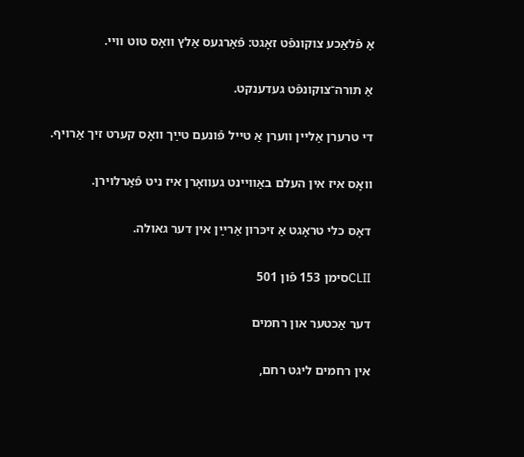אַ פֿלאַכע צוקונפֿט זאָגט: פֿאַרגעס אַלץ װאָס טוט װײ.

אַ תורה־צוקונפֿט געדענקט.

די טרערן אַלײן װערן אַ טײל פֿונעם טײַך װאָס קערט זיך אַרױף.

װאָס איז אין העלם באַװײנט געװאָרן איז ניט פֿאַרלױרן.

דאָס כלי טראָגט אַ זיכּרון אַרײַן אין דער גאולה.

CLIIסימן 153 פֿון 501

דער אַכטער און רחמים

אין רחמים ליגט רחם,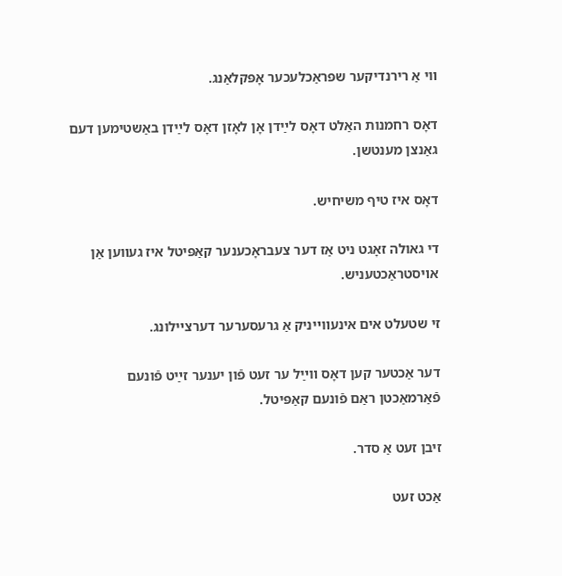װי אַ רירנדיקער שפּראַכלעכער אָפּקלאַנג.

דאָס רחמנות האַלט דאָס לײַדן אָן לאָזן דאָס לײַדן באַשטימען דעם גאַנצן מענטשן.

דאָס איז טיף משיחיש.

די גאולה זאָגט ניט אַז דער צעבראָכענער קאַפּיטל איז געװען אַן אױסטראַכטעניש.

זי שטעלט אים אינעװײניק אַ גרעסערער דערצײלונג.

דער אַכטער קען דאָס װײַל ער זעט פֿון יענער זײַט פֿונעם פֿאַרמאַכטן ראַם פֿונעם קאַפּיטל.

זיבן זעט אַ סדר.

אַכט זעט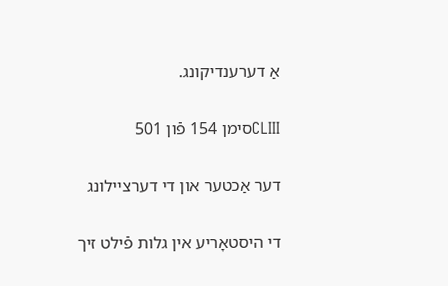אַ דערענדיקונג.

CLIIIסימן 154 פֿון 501

דער אַכטער און די דערצײלונג

די היסטאָריע אין גלות פֿילט זיך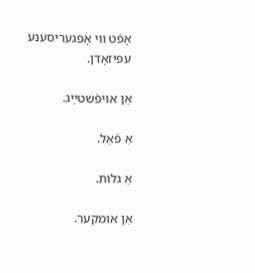אָפֿט װי אָפּגעריסענע עפּיזאָדן.

אַן אױפֿשטײַג.

אַ פֿאַל.

אַ גלות.

אַן אומקער.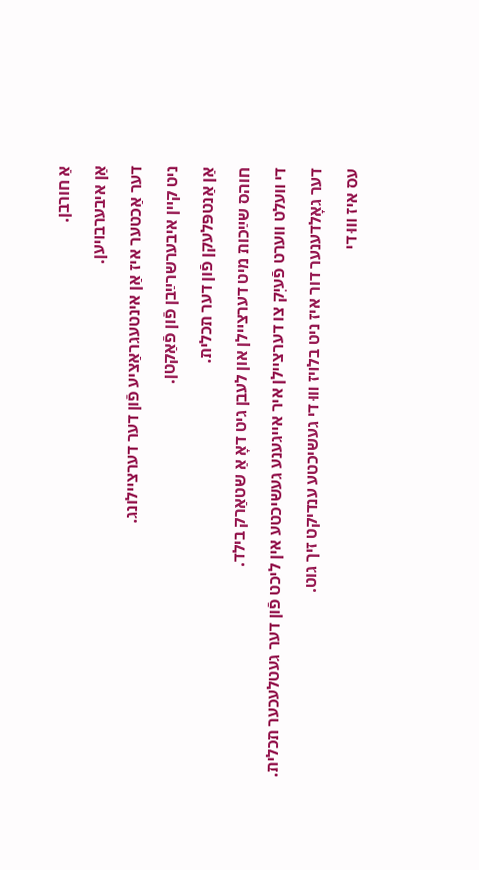אַ חורבן.

אַן איבערבױען.

דער אַכטער איז אַן אינטעגראַציע פֿון דער דערצײלונג.

ניט קײן איבערשרײַבן פֿון פֿאַקטן.

אַן אַנטפּלעקן פֿון דער תכלית.

חוהס שײַכות מיט דערצײלן און לעבן גיט דאָ אַ שטאַרק בילד.

די װעלט װערט פֿעיִק צו דערצײלן איר אײגענע געשיכטע אין ליכט פֿון דער געטלעכער תכלית.

דער גאָלדענער דור איז ניט בלױז װוּ די געשיכטע ענדיקט זיך גוט.

עס איז װוּ די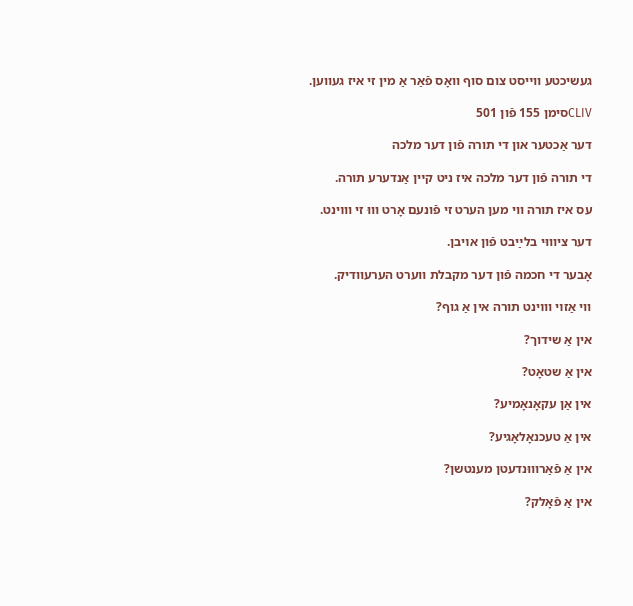געשיכטע װײסט צום סוף װאָס פֿאַר אַ מין זי איז געװען.

CLIVסימן 155 פֿון 501

דער אַכטער און די תורה פֿון דער מלכה

די תורה פֿון דער מלכה איז ניט קײן אַנדערע תורה.

עס איז תורה װי מען הערט זי פֿונעם אָרט װוּ זי װױנט.

דער ציװוּי בלײַבט פֿון אױבן.

אָבער די חכמה פֿון דער מקבלת װערט הערעװדיק.

װי אַזױ װױנט תורה אין אַ גוף?

אין אַ שידוך?

אין אַ שטאָט?

אין אַן עקאָנאָמיע?

אין אַ טעכנאָלאָגיע?

אין אַ פֿאַרװוּנדעטן מענטשן?

אין אַ פֿאָלק?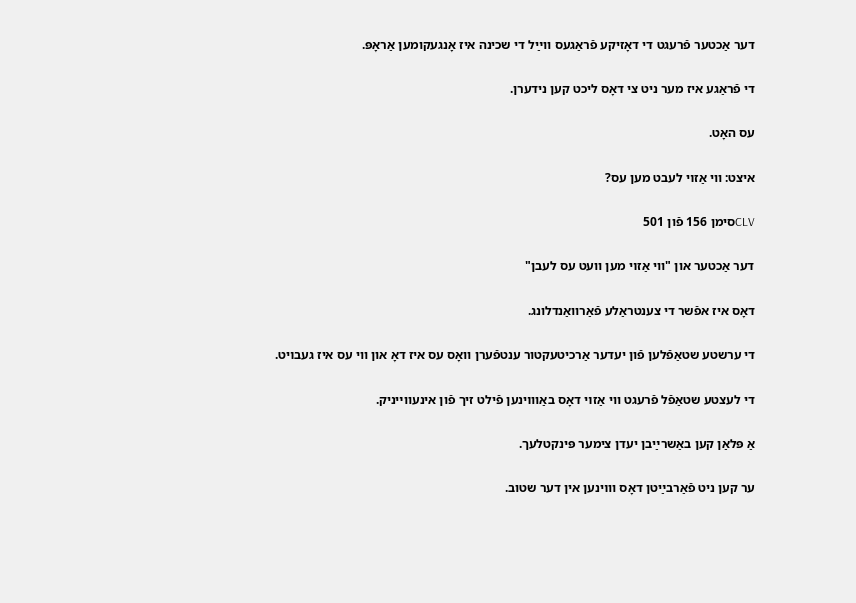דער אַכטער פֿרעגט די דאָזיקע פֿראַגעס װײַל די שכינה איז אָנגעקומען אַראָפּ.

די פֿראַגע איז מער ניט צי דאָס ליכט קען נידערן.

עס האָט.

איצט: װי אַזױ לעבט מען עס?

CLVסימן 156 פֿון 501

דער אַכטער און "װי אַזױ מען װעט עס לעבן"

דאָס איז אפֿשר די צענטראַלע פֿאַרװאַנדלונג.

די ערשטע שטאַפֿלען פֿון יעדער אַרכיטעקטור ענטפֿערן װאָס עס איז דאָ און װי עס איז געבױט.

די לעצטע שטאַפֿל פֿרעגט װי אַזױ דאָס באַװױנען פֿילט זיך פֿון אינעװײניק.

אַ פּלאַן קען באַשרײַבן יעדן צימער פּינקטלעך.

ער קען ניט פֿאַרבײַטן דאָס װױנען אין דער שטוב.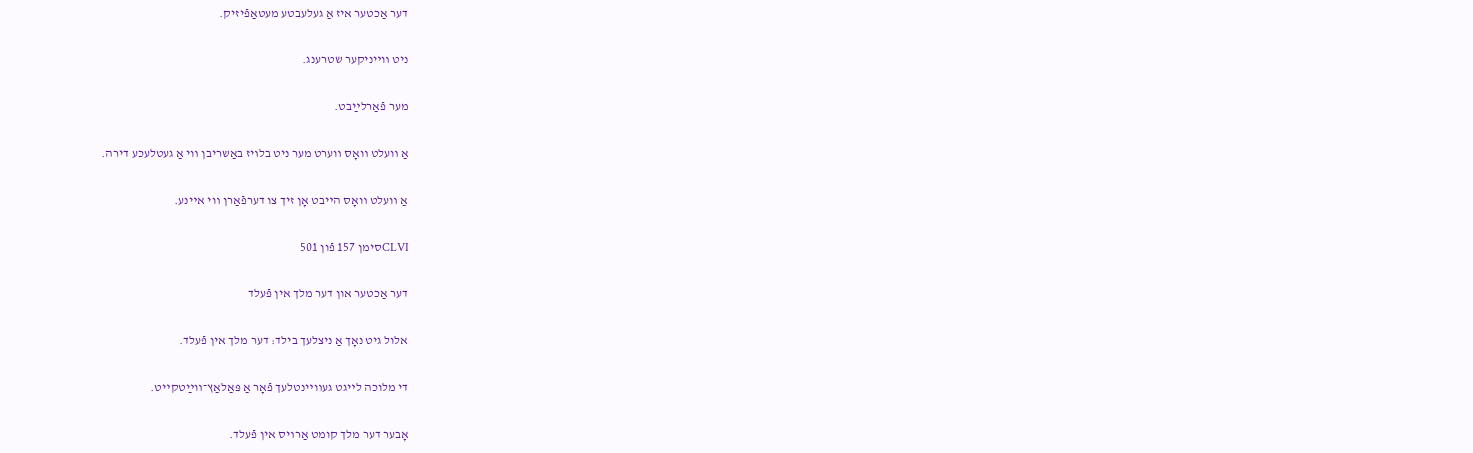דער אַכטער איז אַ געלעבטע מעטאַפֿיזיק.

ניט װײניקער שטרענג.

מער פֿאַרלײַבט.

אַ װעלט װאָס װערט מער ניט בלױז באַשריבן װי אַ געטלעכע דירה.

אַ װעלט װאָס הײבט אָן זיך צו דערפֿאַרן װי אײנע.

CLVIסימן 157 פֿון 501

דער אַכטער און דער מלך אין פֿעלד

אלול גיט נאָך אַ ניצלעך בילד: דער מלך אין פֿעלד.

די מלוכה לײגט געװײנטלעך פֿאָר אַ פּאַלאַץ־װײַטקײט.

אָבער דער מלך קומט אַרױס אין פֿעלד.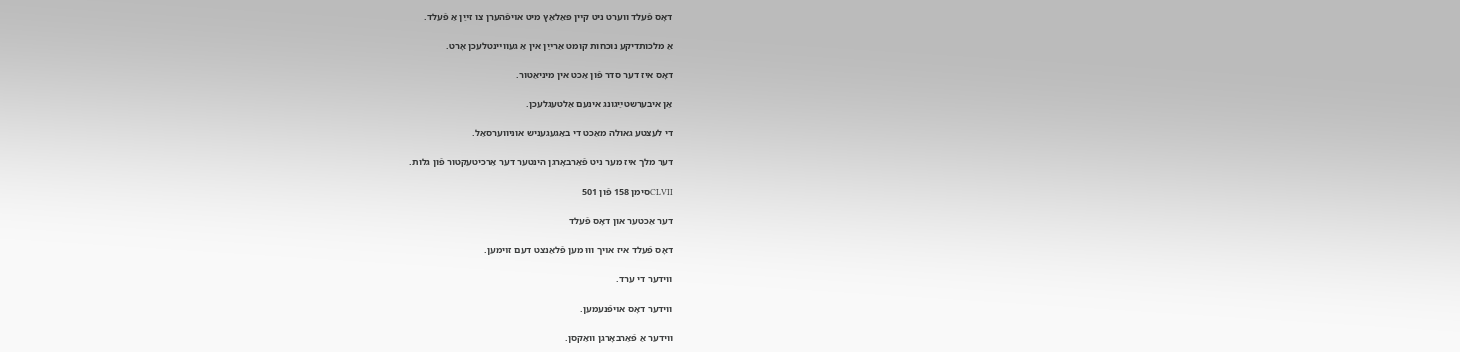דאָס פֿעלד װערט ניט קײן פּאַלאַץ מיט אױפֿהערן צו זײַן אַ פֿעלד.

אַ מלכותדיקע נוכחות קומט אַרײַן אין אַ געװײנטלעכן אָרט.

דאָס איז דער סדר פֿון אַכט אין מיניאַטור.

אַן איבערשטײַגונג אינעם אַלטעגלעכן.

די לעצטע גאולה מאַכט די באַגעגעניש אוניװערסאַל.

דער מלך איז מער ניט פֿאַרבאָרגן הינטער דער אַרכיטעקטור פֿון גלות.

CLVIIסימן 158 פֿון 501

דער אַכטער און דאָס פֿעלד

דאָס פֿעלד איז אױך װוּ מען פֿלאַנצט דעם זױמען.

װידער די ערד.

װידער דאָס אױפֿנעמען.

װידער אַ פֿאַרבאָרגן װאַקסן.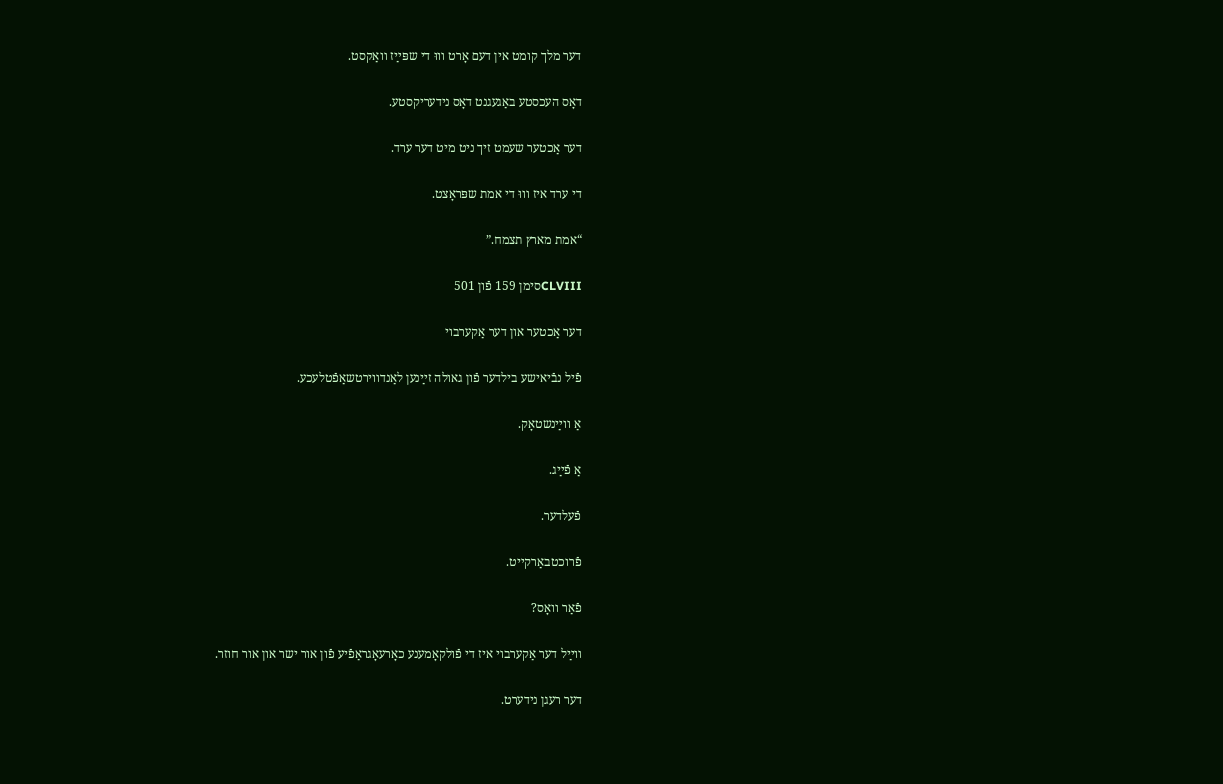דער מלך קומט אין דעם אָרט װוּ די שפּײַז װאַקסט.

דאָס העכסטע באַגעגנט דאָס נידעריקסטע.

דער אַכטער שעמט זיך ניט מיט דער ערד.

די ערד איז װוּ די אמת שפּראָצט.

“אמת מארץ תצמח.”

CLVIIIסימן 159 פֿון 501

דער אַכטער און דער אַקערבױ

פֿיל נבֿיאישע בילדער פֿון גאולה זײַנען לאַנדװירטשאַפֿטלעכע.

אַ װײַנשטאָק.

אַ פֿײַג.

פֿעלדער.

פֿרוכטבאַרקײט.

פֿאַר װאָס?

װײַל דער אַקערבױ איז די פֿולקאָמענע כאָרעאָגראַפֿיע פֿון אור ישר און אור חוזר.

דער רעגן נידערט.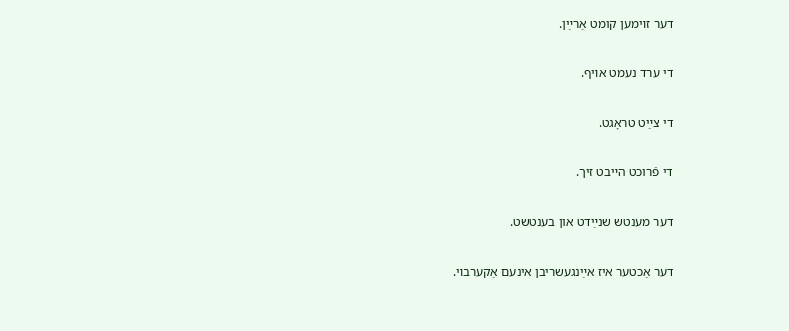דער זױמען קומט אַרײַן.

די ערד נעמט אױף.

די צײַט טראָגט.

די פֿרוכט הײבט זיך.

דער מענטש שנײַדט און בענטשט.

דער אַכטער איז אײַנגעשריבן אינעם אַקערבױ.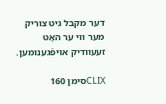דער מקבל גיט צוריק מער װי ער האָט זעעװדיק אױפֿגענומען.

CLIXסימן 160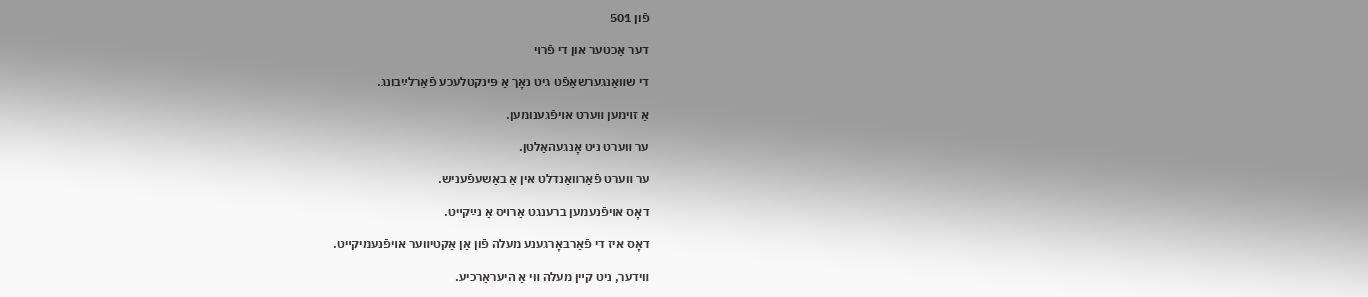פֿון 501

דער אַכטער און די פֿרױ

די שװאַנגערשאַפֿט גיט נאָך אַ פּינקטלעכע פֿאַרלײַבונג.

אַ זױמען װערט אױפֿגענומען.

ער װערט ניט אָנגעהאַלטן.

ער װערט פֿאַרװאַנדלט אין אַ באַשעפֿעניש.

דאָס אױפֿנעמען ברענגט אַרױס אַ נײַקײט.

דאָס איז די פֿאַרבאָרגענע מעלה פֿון אַן אַקטיװער אױפֿנעמיקײט.

װידער, ניט קײן מעלה װי אַ היעראַרכיע.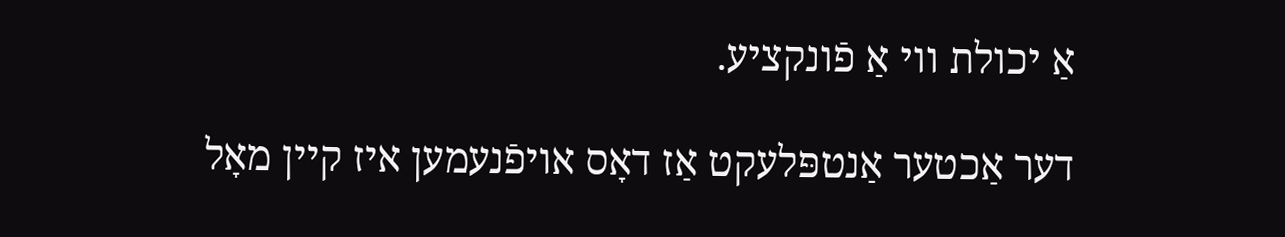אַ יכולת װי אַ פֿונקציע.

דער אַכטער אַנטפּלעקט אַז דאָס אױפֿנעמען איז קײן מאָל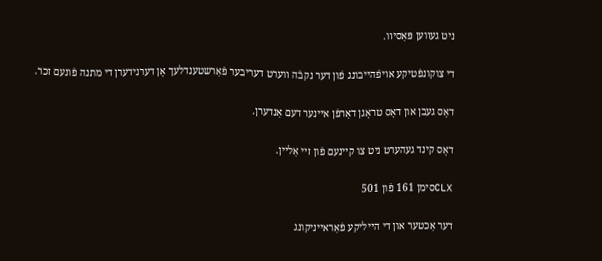ניט געװען פּאַסיװ.

די צוקונפֿטיקע אױפֿהײבונג פֿון דער נקבֿה װערט דעריבער פֿאַרשטענדלעך אָן דערנידערן די מתנה פֿונעם זכר.

דאָס געבן און דאָס טראָגן דאַרפֿן אײנער דעם אַנדערן.

דאָס קינד געהערט ניט צו קײנעם פֿון זײ אַלײן.

CLXסימן 161 פֿון 501

דער אַכטער און די הײליקע פֿאַראײניקונג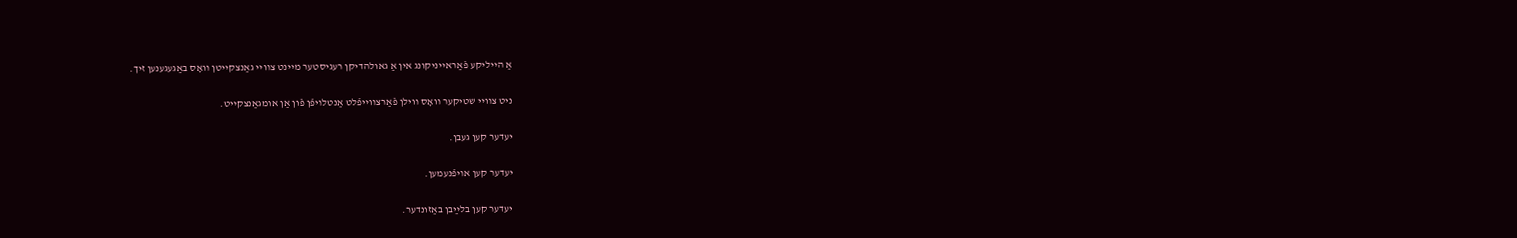אַ הײליקע פֿאַראײניקונג אין אַ גאולהדיקן רעגיסטער מײנט צװײ גאַנצקײטן װאָס באַגעגענען זיך.

ניט צװײ שטיקער װאָס װילן פֿאַרצװײפֿלט אַנטלױפֿן פֿון אַן אומגאַנצקײט.

יעדער קען געבן.

יעדער קען אױפֿנעמען.

יעדער קען בלײַבן באַזונדער.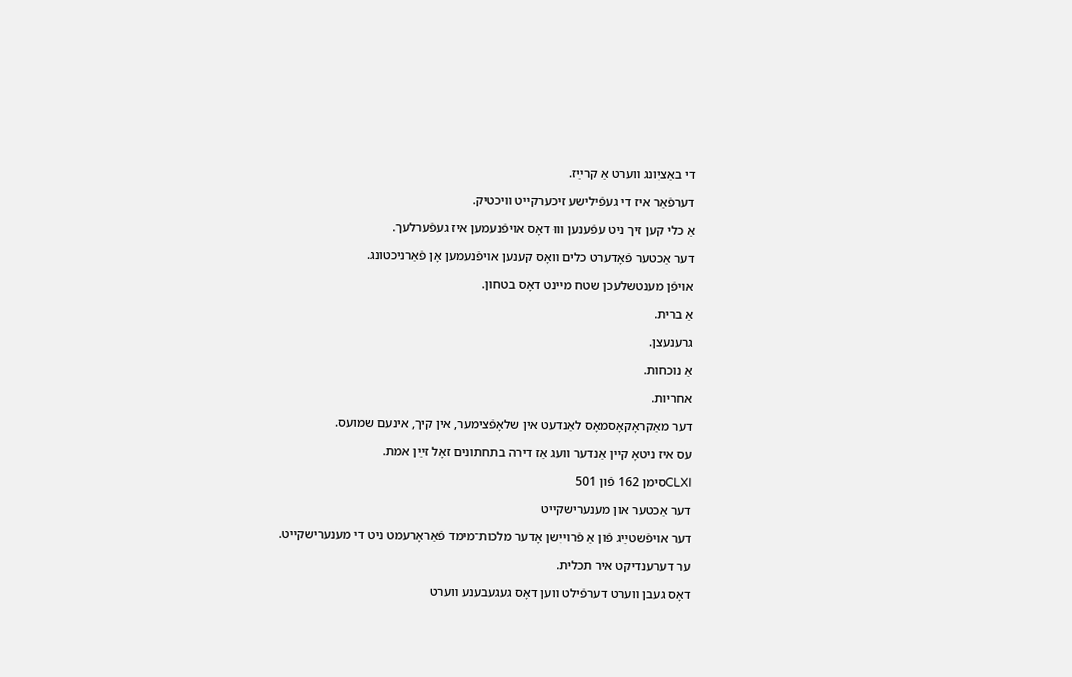די באַציִונג װערט אַ קרײַז.

דערפֿאַר איז די געפֿילישע זיכערקײט װיכטיק.

אַ כלי קען זיך ניט עפֿענען װוּ דאָס אױפֿנעמען איז געפֿערלעך.

דער אַכטער פֿאָדערט כלים װאָס קענען אױפֿנעמען אָן פֿאַרניכטונג.

אױפֿן מענטשלעכן שטח מײנט דאָס בטחון.

אַ ברית.

גרענעצן.

אַ נוכחות.

אחריות.

דער מאַקראָקאָסמאָס לאַנדעט אין שלאָפֿצימער, אין קיך, אינעם שמועס.

עס איז ניטאָ קײן אַנדער װעג אַז דירה בתחתונים זאָל זײַן אמת.

CLXIסימן 162 פֿון 501

דער אַכטער און מענערישקײט

דער אױפֿשטײַג פֿון אַ פֿרױיִשן אָדער מלכות־מימד פֿאַראָרעמט ניט די מענערישקײט.

ער דערענדיקט איר תכלית.

דאָס געבן װערט דערפֿילט װען דאָס געגעבענע װערט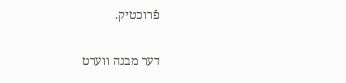פֿרוכטיק.

דער מבנה װערט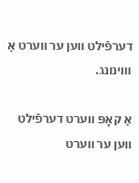דערפֿילט װען ער װערט אַ װױנונג.

אַ קאָפּ װערט דערפֿילט װען ער װערט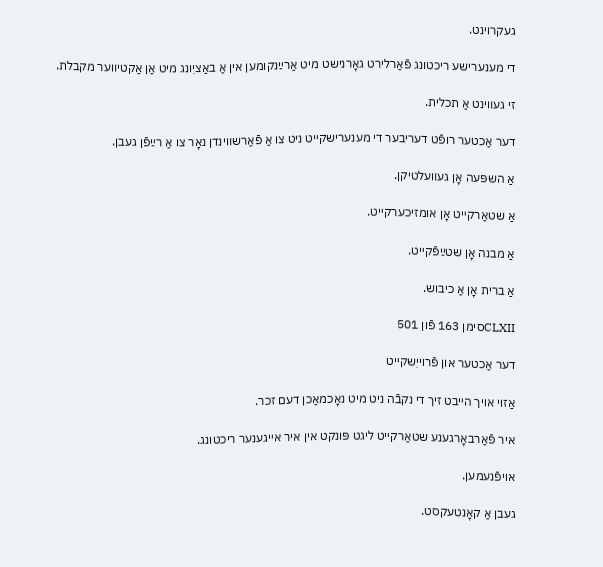געקרױנט.

די מענערישע ריכטונג פֿאַרלירט גאָרנישט מיט אַרײַנקומען אין אַ באַציִונג מיט אַן אַקטיװער מקבלת.

זי געװינט אַ תכלית.

דער אַכטער רופֿט דעריבער די מענערישקײט ניט צו אַ פֿאַרשװינדן נאָר צו אַ רײַפֿן געבן.

אַ השפּעה אָן געװעלטיקן.

אַ שטאַרקײט אָן אומזיכערקײט.

אַ מבנה אָן שטײַפֿקײט.

אַ ברית אָן אַ כיבוש.

CLXIIסימן 163 פֿון 501

דער אַכטער און פֿרױיִשקײט

אַזױ אױך הײבט זיך די נקבֿה ניט מיט נאָכמאַכן דעם זכר.

איר פֿאַרבאָרגענע שטאַרקײט ליגט פּונקט אין איר אײגענער ריכטונג.

אױפֿנעמען.

געבן אַ קאָנטעקסט.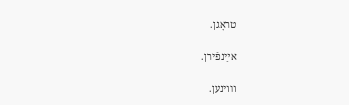טראָגן.

אײַנפֿירן.

װױנען.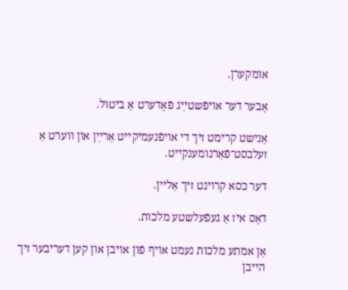אומקערן.

אָבער דער אױפֿשטײַג פֿאָדערט אַ ביטול.

אַנישט קרימט זיך די אױפֿנעמיקײט אַרײַן און װערט אַ זעלבסט־פֿאַרנומענקײט.

דער כסא קרױנט זיך אַלײן.

דאָס איז אַ געפֿעלשטע מלכות.

אַן אמתע מלכות נעמט אױף פֿון אױבן און קען דעריבער זיך הײבן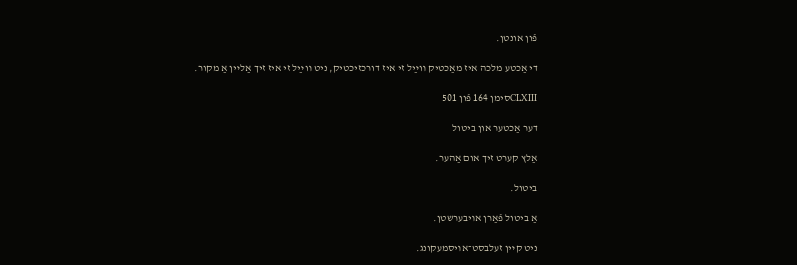פֿון אונטן.

די אַכטע מלכה איז מאַכטיק װײַל זי איז דורכזיכטיק, ניט װײַל זי איז זיך אַלײן אַ מקור.

CLXIIIסימן 164 פֿון 501

דער אַכטער און ביטול

אַלץ קערט זיך אום אַהער.

ביטול.

אַ ביטול פֿאַרן אױבערשטן.

ניט קײן זעלבסט־אױסמעקונג.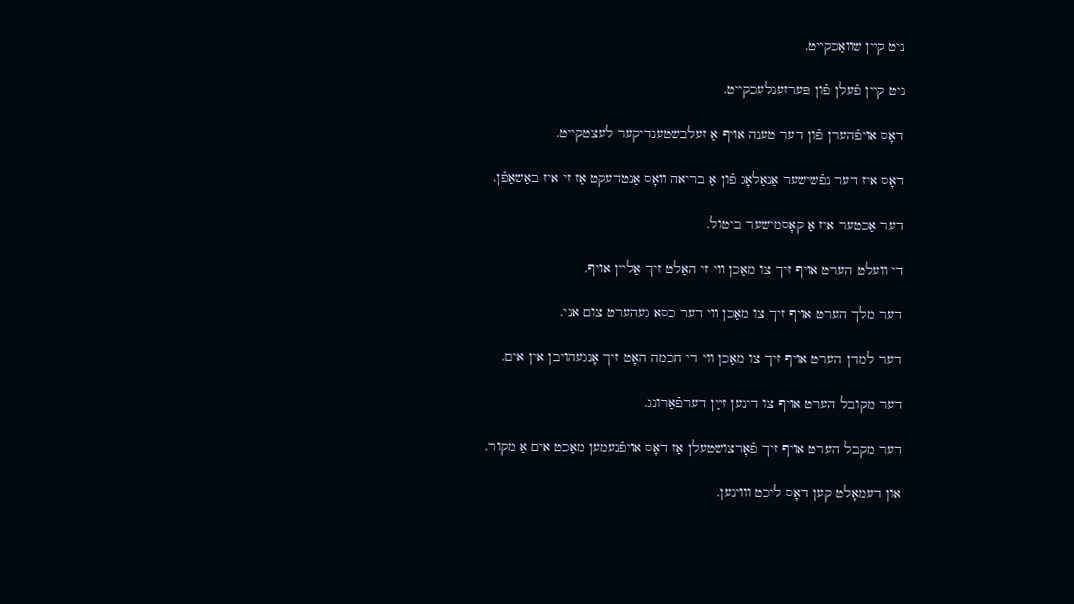ניט קײן שװאַכקײט.

ניט קײן פֿעלן פֿון פּערזענלעכקײט.

דאָס אױפֿהערן פֿון דער טענה אױף אַ זעלבשטענדיקער לעצטקײט.

דאָס איז דער נפֿשישער אַנאַלאָג פֿון אַ בריאה װאָס אַנטדעקט אַז זי איז באַשאַפֿן.

דער אַכטער איז אַ קאָסמישער ביטול.

די װעלט הערט אױף זיך צו מאַכן װי זי האַלט זיך אַלײן אױף.

דער מלך הערט אױף זיך צו מאַכן װי דער כסא געהערט צום אני.

דער למדן הערט אױף זיך צו מאַכן װי די חכמה האָט זיך אָנגעהױבן אין אים.

דער מקובל הערט אױף צו דינען זײַן דערפֿאַרונג.

דער מקבל הערט אױף זיך פֿאָרצושטעלן אַז דאָס אױפֿנעמען מאַכט אים אַ מקור.

און דעמאָלט קען דאָס ליכט װױנען.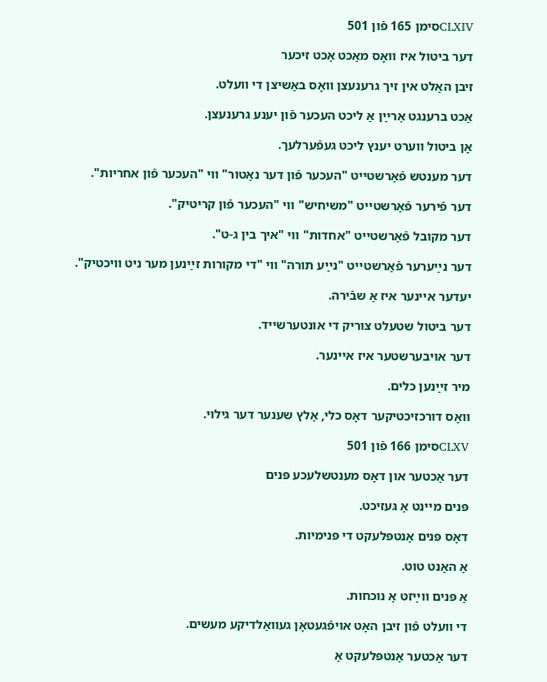CLXIVסימן 165 פֿון 501

דער ביטול איז װאָס מאַכט אַכט זיכער

זיבן האַלט אין זיך גרענעצן װאָס באַשיצן די װעלט.

אַכט ברענגט אַרײַן אַ ליכט העכער פֿון יענע גרענעצן.

אָן ביטול װערט יענץ ליכט געפֿערלעך.

דער מענטש פֿאַרשטײט "העכער פֿון דער נאַטור" װי "העכער פֿון אחריות".

דער פֿירער פֿאַרשטײט "משיחיש" װי "העכער פֿון קריטיק".

דער מקובל פֿאַרשטײט "אחדות" װי "איך בין ג-ט".

דער נײַערער פֿאַרשטײט "נײַע תורה" װי "די מקורות זײַנען מער ניט װיכטיק".

יעדער אײנער איז אַ שבֿירה.

דער ביטול שטעלט צוריק די אונטערשײד.

דער אױבערשטער איז אײנער.

מיר זײַנען כלים.

װאָס דורכזיכטיקער דאָס כלי, אַלץ שענער דער גילוי.

CLXVסימן 166 פֿון 501

דער אַכטער און דאָס מענטשלעכע פּנים

פּנים מײנט אַ געזיכט.

דאָס פּנים אַנטפּלעקט די פּנימיות.

אַ האַנט טוט.

אַ פּנים װײַזט אַ נוכחות.

די װעלט פֿון זיבן האָט אױפֿגעטאָן געװאַלדיקע מעשים.

דער אַכטער אַנטפּלעקט אַ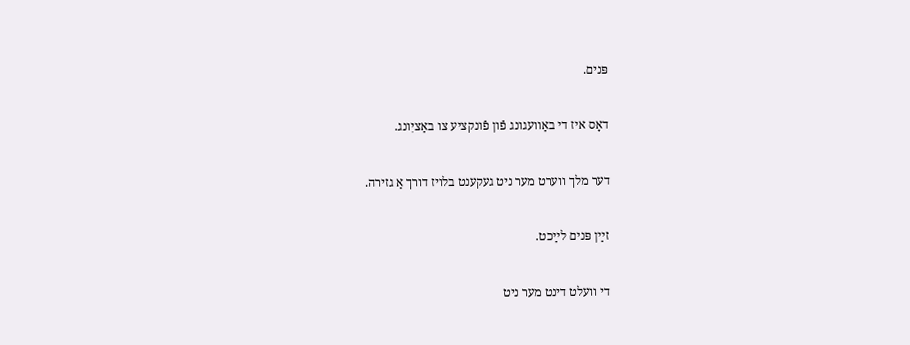פּנים.

דאָס איז די באַװעגונג פֿון פֿונקציע צו באַציִונג.

דער מלך װערט מער ניט געקענט בלױז דורך אַ גזירה.

זײַן פּנים לײַכט.

די װעלט דינט מער ניט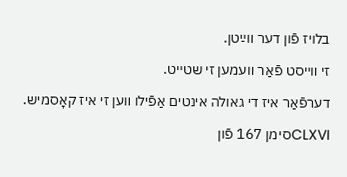בלױז פֿון דער װײַטן.

זי װײסט פֿאַר װעמען זי שטײט.

דערפֿאַר איז די גאולה אינטים אַפֿילו װען זי איז קאָסמיש.

CLXVIסימן 167 פֿון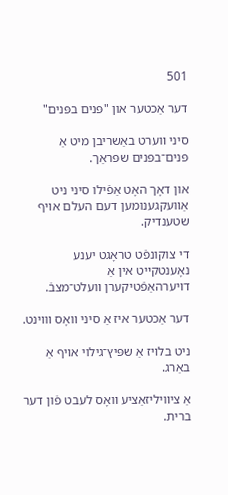501

דער אַכטער און "פּנים בפּנים"

סיני װערט באַשריבן מיט אַ פּנים־בפּנים שפּראַך.

און דאָך האָט אַפֿילו סיני ניט אַװעקגענומען דעם העלם אױף שטענדיק.

די צוקונפֿט טראָגט יענע נאָענטקײט אין אַ דױערהאַפֿטיקערן װעלט־מצבֿ.

דער אַכטער איז אַ סיני װאָס װױנט.

ניט בלױז אַ שפּיץ־גילוי אױף אַ באַרג.

אַ ציװיליזאַציע װאָס לעבט פֿון דער ברית.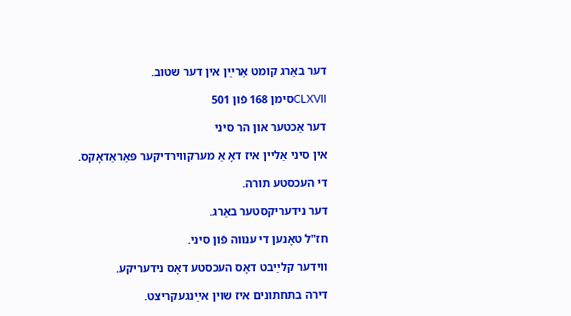דער באַרג קומט אַרײַן אין דער שטוב.

CLXVIIסימן 168 פֿון 501

דער אַכטער און הר סיני

אין סיני אַלײן איז דאָ אַ מערקװירדיקער פּאַראַדאָקס.

די העכסטע תורה.

דער נידעריקסטער באַרג.

חז"ל טאָנען די ענװה פֿון סיני.

װידער קלײַבט דאָס העכסטע דאָס נידעריקע.

דירה בתחתונים איז שױן אײַנגעקריצט.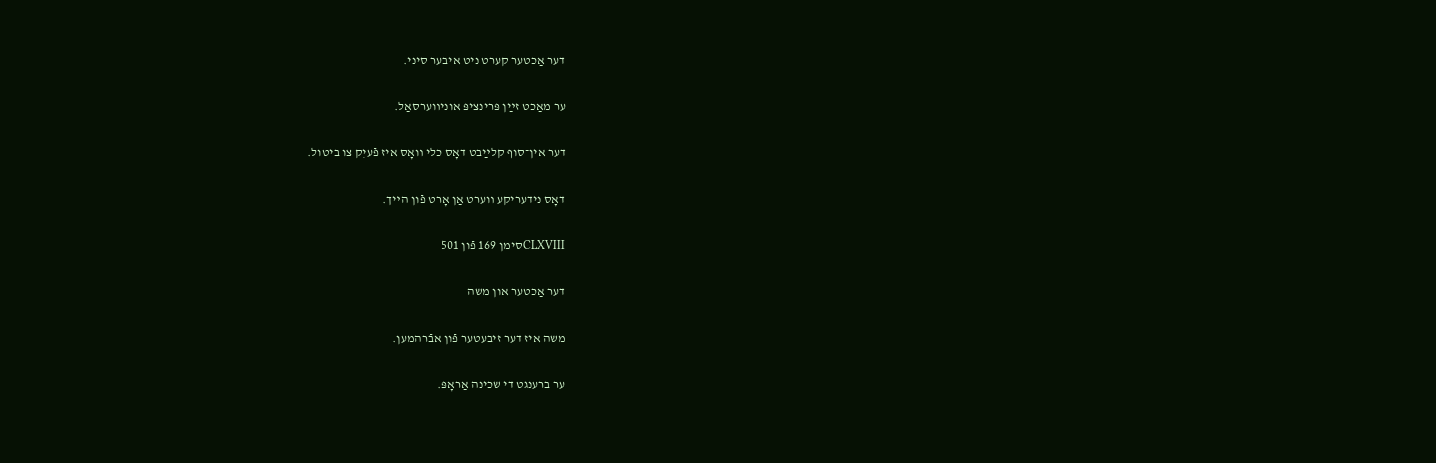דער אַכטער קערט ניט איבער סיני.

ער מאַכט זײַן פּרינציפּ אוניװערסאַל.

דער אין־סוף קלײַבט דאָס כלי װאָס איז פֿעיִק צו ביטול.

דאָס נידעריקע װערט אַן אָרט פֿון הײך.

CLXVIIIסימן 169 פֿון 501

דער אַכטער און משה

משה איז דער זיבעטער פֿון אבֿרהמען.

ער ברענגט די שכינה אַראָפּ.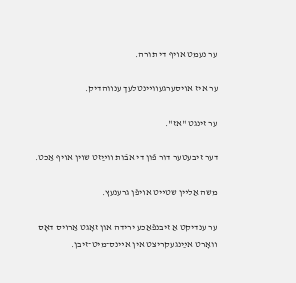ער נעמט אױף די תורה.

ער איז אױסערגעװײנטלעך ענװהדיק.

ער זינגט "אז".

דער זיבעטער דור פֿון די אבֿות װײַזט שױן אױף אַכט.

משה אַלײן שטײט אױפֿן גרענעץ.

ער ענדיקט אַ זיבנפֿאַכע ירידה און זאָגט אַרױס דאָס װאָרט אײַנגעקריצט אין אײנס־מיט־זיבן.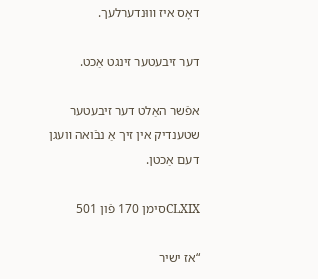דאָס איז װוּנדערלעך.

דער זיבעטער זינגט אַכט.

אפֿשר האַלט דער זיבעטער שטענדיק אין זיך אַ נבֿואה װעגן דעם אַכטן.

CLXIXסימן 170 פֿון 501

“אז ישיר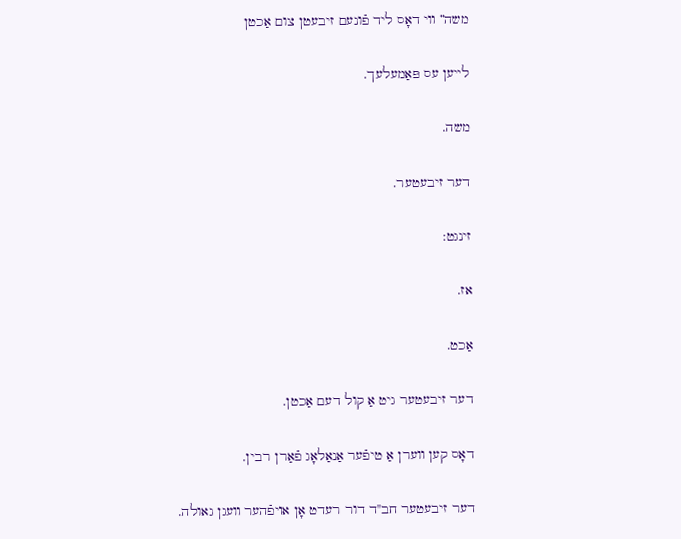משה” װי דאָס ליד פֿונעם זיבעטן צום אַכטן

לײען עס פּאַמעלעך.

משה.

דער זיבעטער.

זינגט:

אז.

אַכט.

דער זיבעטער גיט אַ קול דעם אַכטן.

דאָס קען װערן אַ טיפֿער אַנאַלאָג פֿאַרן רבין.

דער זיבעטער חב"ד דור רעדט אָן אױפֿהער װעגן גאולה.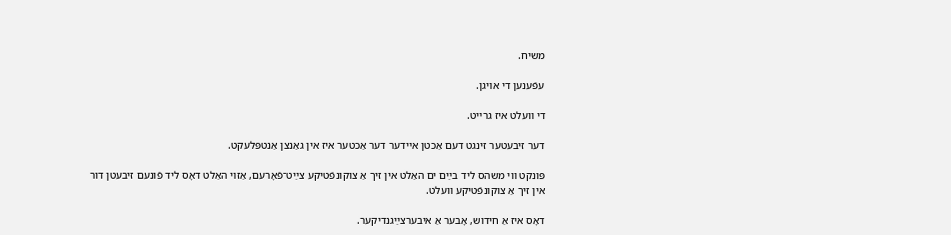משיח.

עפֿענען די אױגן.

די װעלט איז גרײט.

דער זיבעטער זינגט דעם אַכטן אײדער דער אַכטער איז אין גאַנצן אַנטפּלעקט.

פּונקט װי משהס ליד בײַם ים האַלט אין זיך אַ צוקונפֿטיקע צײַט־פֿאָרעם, אַזױ האַלט דאָס ליד פֿונעם זיבעטן דור אין זיך אַ צוקונפֿטיקע װעלט.

דאָס איז אַ חידוש, אָבער אַ איבערצײַגנדיקער.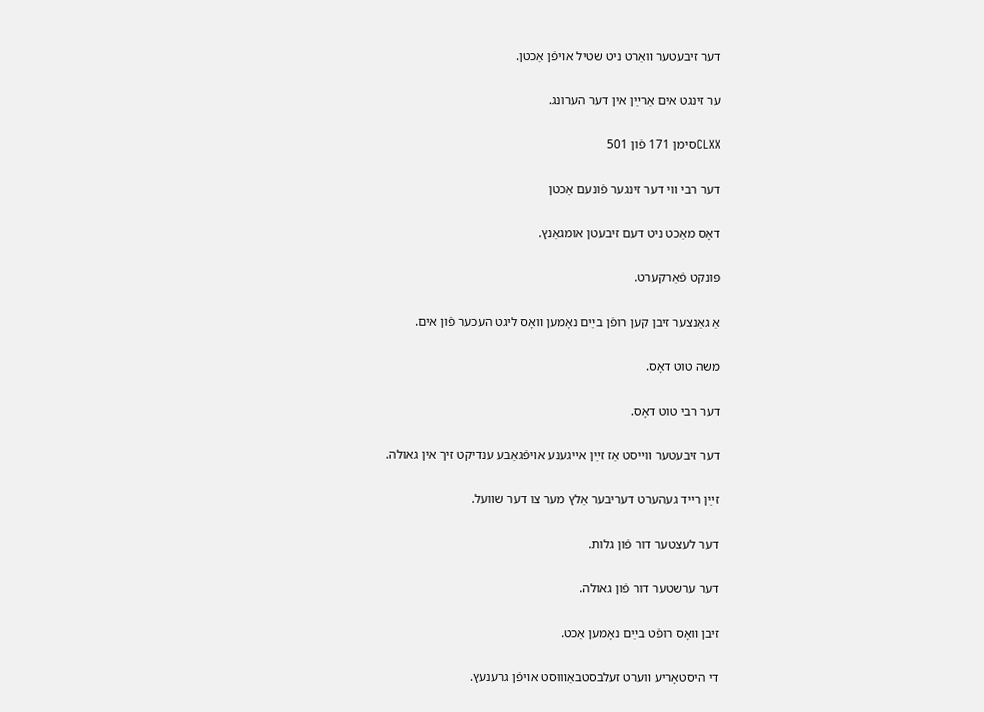דער זיבעטער װאַרט ניט שטיל אױפֿן אַכטן.

ער זינגט אים אַרײַן אין דער הערונג.

CLXXסימן 171 פֿון 501

דער רבי װי דער זינגער פֿונעם אַכטן

דאָס מאַכט ניט דעם זיבעטן אומגאַנץ.

פּונקט פֿאַרקערט.

אַ גאַנצער זיבן קען רופֿן בײַם נאָמען װאָס ליגט העכער פֿון אים.

משה טוט דאָס.

דער רבי טוט דאָס.

דער זיבעטער װײסט אַז זײַן אײגענע אױפֿגאַבע ענדיקט זיך אין גאולה.

זײַן רײד געהערט דעריבער אַלץ מער צו דער שװעל.

דער לעצטער דור פֿון גלות.

דער ערשטער דור פֿון גאולה.

זיבן װאָס רופֿט בײַם נאָמען אַכט.

די היסטאָריע װערט זעלבסטבאַװוּסט אױפֿן גרענעץ.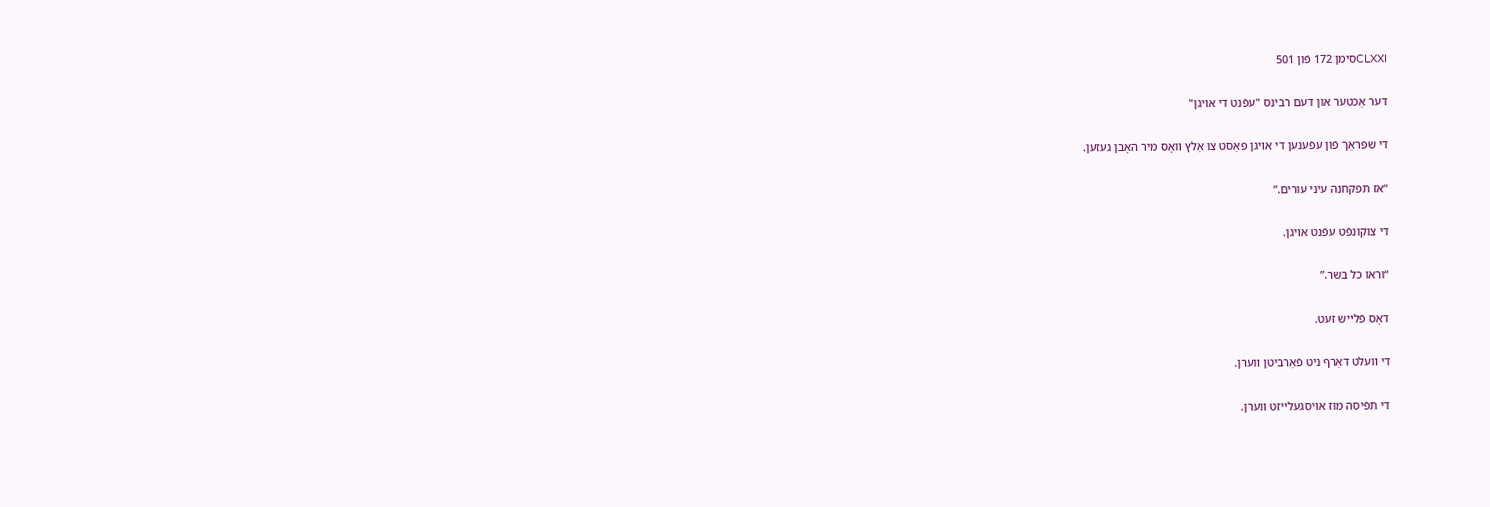CLXXIסימן 172 פֿון 501

דער אַכטער און דעם רבינס "עפֿנט די אױגן"

די שפּראַך פֿון עפֿענען די אױגן פּאַסט צו אַלץ װאָס מיר האָבן געזען.

“אז תפקחנה עיני עורים.”

די צוקונפֿט עפֿנט אױגן.

“וראו כל בשר.”

דאָס פֿלײש זעט.

די װעלט דאַרף ניט פֿאַרביטן װערן.

די תפֿיסה מוז אױסגעלײזט װערן.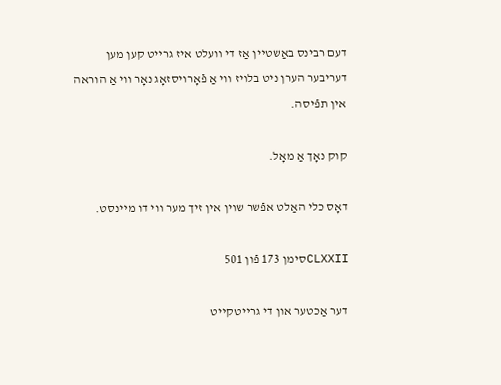דעם רבינס באַשטײן אַז די װעלט איז גרײט קען מען דעריבער הערן ניט בלױז װי אַ פֿאָרױסזאָג נאָר װי אַ הוראה אין תפֿיסה.

קוק נאָך אַ מאָל.

דאָס כלי האַלט אפֿשר שױן אין זיך מער װי דו מײנסט.

CLXXIIסימן 173 פֿון 501

דער אַכטער און די גרײטקײט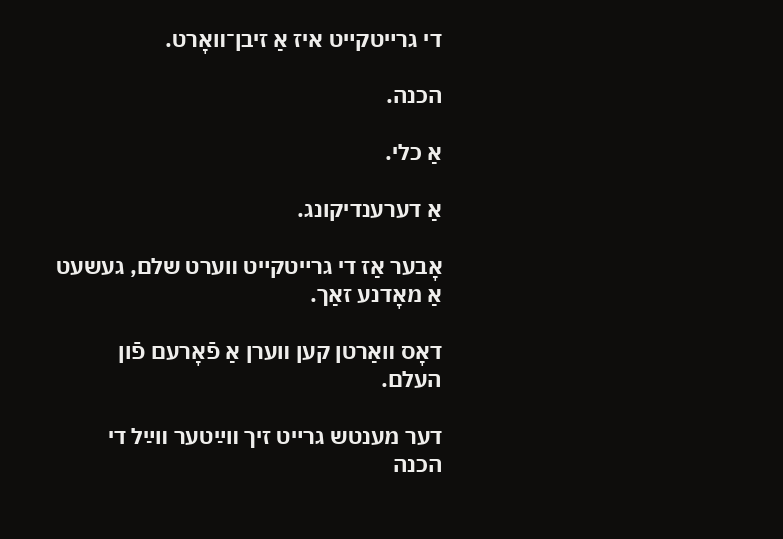די גרײטקײט איז אַ זיבן־װאָרט.

הכנה.

אַ כלי.

אַ דערענדיקונג.

אָבער אַז די גרײטקײט װערט שלם, געשעט אַ מאָדנע זאַך.

דאָס װאַרטן קען װערן אַ פֿאָרעם פֿון העלם.

דער מענטש גרײט זיך װײַטער װײַל די הכנה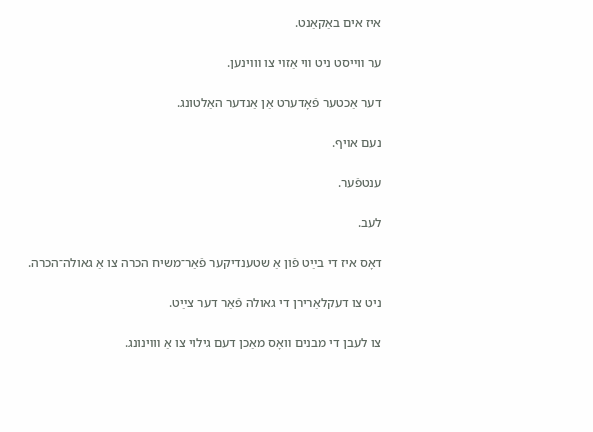איז אים באַקאַנט.

ער װײסט ניט װי אַזױ צו װױנען.

דער אַכטער פֿאָדערט אַן אַנדער האַלטונג.

נעם אױף.

ענטפֿער.

לעב.

דאָס איז די בײַט פֿון אַ שטענדיקער פֿאַר־משיח הכרה צו אַ גאולה־הכרה.

ניט צו דעקלאַרירן די גאולה פֿאַר דער צײַט.

צו לעבן די מבנים װאָס מאַכן דעם גילוי צו אַ װױנונג.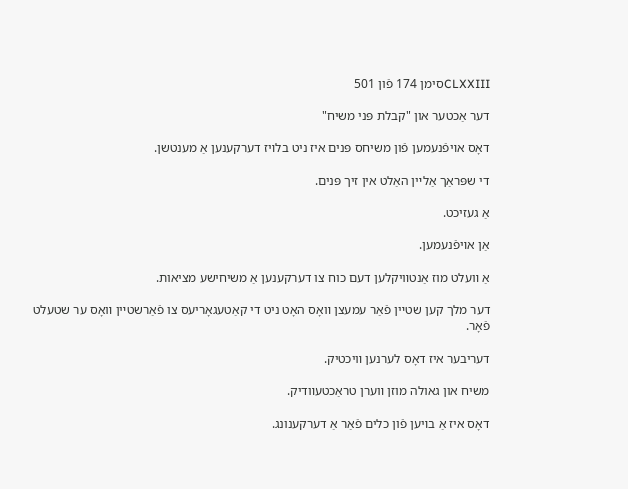CLXXIIIסימן 174 פֿון 501

דער אַכטער און "קבלת פּני משיח"

דאָס אױפֿנעמען פֿון משיחס פּנים איז ניט בלױז דערקענען אַ מענטשן.

די שפּראַך אַלײן האַלט אין זיך פּנים.

אַ געזיכט.

אַן אױפֿנעמען.

אַ װעלט מוז אַנטװיקלען דעם כוח צו דערקענען אַ משיחישע מציאות.

דער מלך קען שטײן פֿאַר עמעצן װאָס האָט ניט די קאַטעגאָריעס צו פֿאַרשטײן װאָס ער שטעלט פֿאָר.

דעריבער איז דאָס לערנען װיכטיק.

משיח און גאולה מוזן װערן טראַכטעװדיק.

דאָס איז אַ בױען פֿון כלים פֿאַר אַ דערקענונג.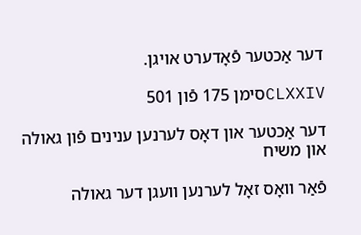דער אַכטער פֿאָדערט אױגן.

CLXXIVסימן 175 פֿון 501

דער אַכטער און דאָס לערנען ענינים פֿון גאולה און משיח

פֿאַר װאָס זאָל לערנען װעגן דער גאולה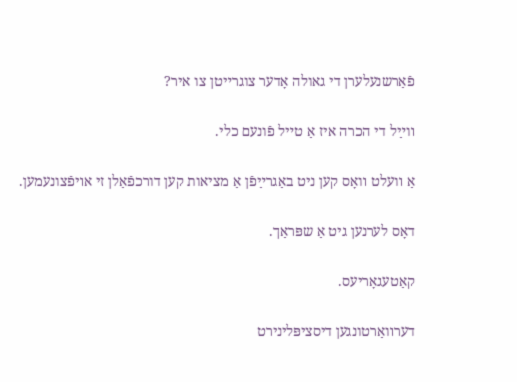פֿאַרשנעלערן די גאולה אָדער צוגרײטן צו איר?

װײַל די הכרה איז אַ טײל פֿונעם כלי.

אַ װעלט װאָס קען ניט באַגרײַפֿן אַ מציאות קען דורכפֿאַלן זי אױפֿצונעמען.

דאָס לערנען גיט אַ שפּראַך.

קאַטעגאָריעס.

דערװאַרטונגען דיסציפּלינירט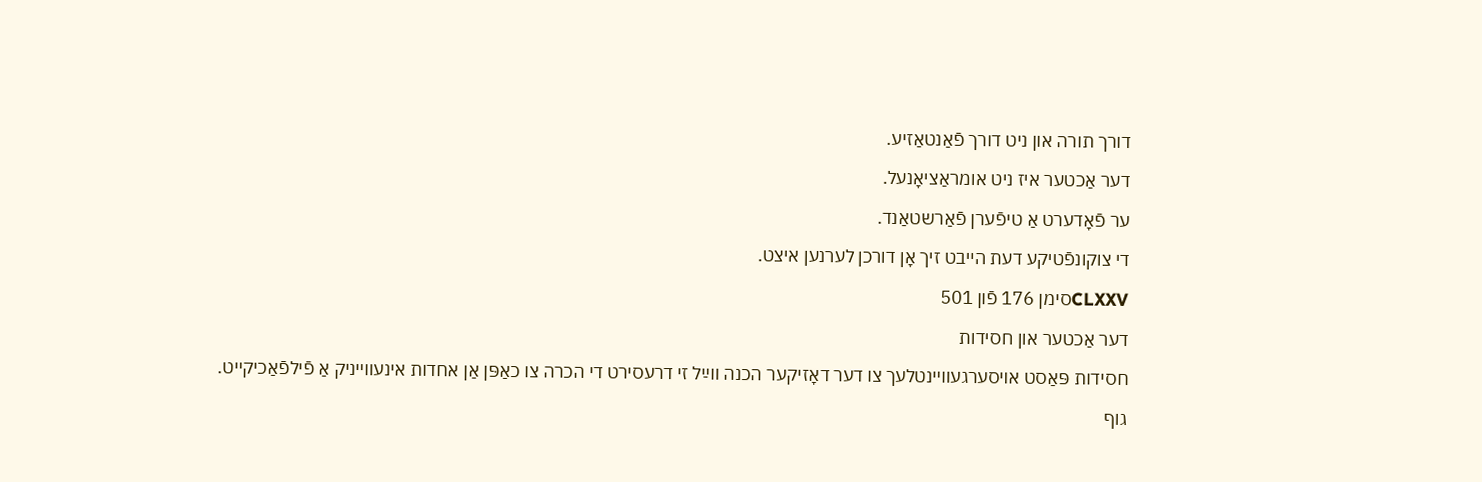דורך תורה און ניט דורך פֿאַנטאַזיע.

דער אַכטער איז ניט אומראַציאָנעל.

ער פֿאָדערט אַ טיפֿערן פֿאַרשטאַנד.

די צוקונפֿטיקע דעת הײבט זיך אָן דורכן לערנען איצט.

CLXXVסימן 176 פֿון 501

דער אַכטער און חסידות

חסידות פּאַסט אױסערגעװײנטלעך צו דער דאָזיקער הכנה װײַל זי דרעסירט די הכרה צו כאַפּן אַן אחדות אינעװײניק אַ פֿילפֿאַכיקײט.

גוף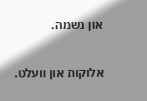און נשמה.

אלוקות און װעלט.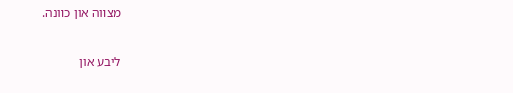מצװה און כװנה.

ליבע און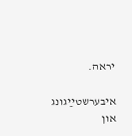יראה.

איבערשטײַגונג און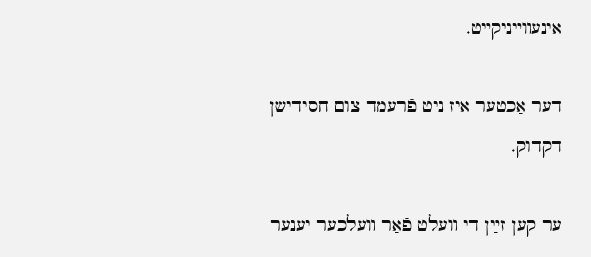אינעװײניקײט.

דער אַכטער איז ניט פֿרעמד צום חסידישן דקדוק.

ער קען זײַן די װעלט פֿאַר װעלכער יענער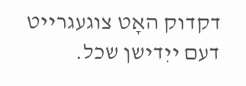דקדוק האָט צוגעגרײט דעם ייִדישן שכל.